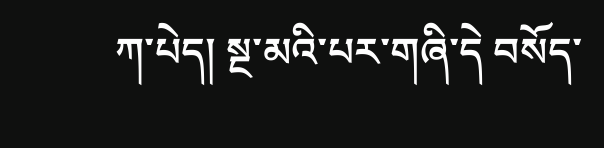ཀ་པེད། སྔ་མའི་པར་གཞི་དེ བསོད་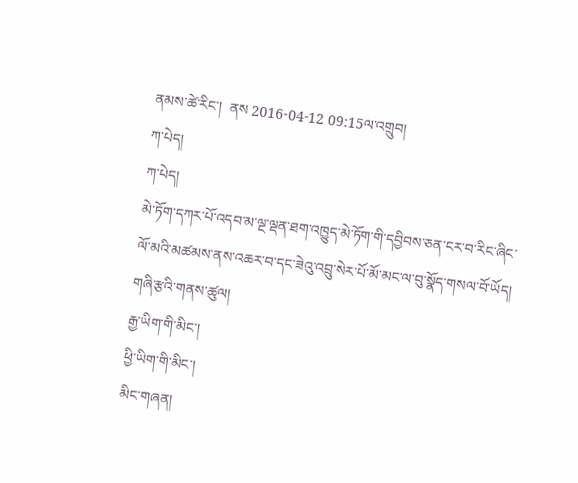ནམས་ཚེ་རིང་།  ནས 2016-04-12 09:15ལ་འགྲུབ།
ཀ་པེད།
ཀ་པེད།
མེ་ཏོག་དཀར་པོ་འདབ་མ་ལྔ་ལྡན་ཐག་འཁྱུད་མེ་ཏོག་གི་དབྱིབས་ཅན་ངར་བ་རིང་ཞིང་ལོ་མའི་མཚམས་ནས་འཆར་བ་དང་ཟེའུ་འབྲུ་སེར་པོ་མོ་མང་ལ་བུ་སྣོད་གསལ་བོ་ཡོད།
གཞི་རྩའི་གནས་ཚུལ།
རྒྱ་ཡིག་གི་མིང་།
ཕྱི་ཡིག་གི་མིང་།
མིང་གཞན།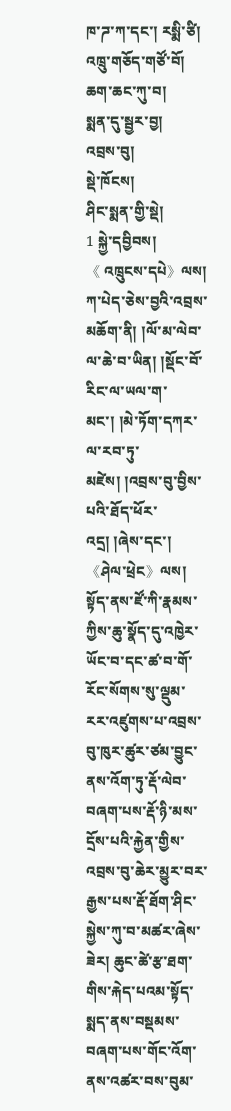ཁ་ཌ་ཀ་དང་། རསྨི་ཙི། འཁྲུ་གཅོད་གཙོ་བོ། ཆག་ཆང་ཀུ་བ།
སྨན་དུ་སྦྱར་བྱ།
འབྲས་བུ།
སྡེ་ཁོངས།
ཤིང་སྨན་གྱི་སྡེ།
1 སྐྱེ་དབྱིབས།
《 འཁྲུངས་དཔེ》ལས། ཀ་པེད་ཅེས་བྱའི་འབྲས་མཆོག་ནི། །ལོ་མ་ལེབ་ལ་ཆེ་བ་ཡིན། །སྡོང་བོ་རིང་ལ་ཡལ་ག་མང་། །མེ་ཏོག་དཀར་ལ་རབ་ཏུ་མཛེས། །འབྲས་བུ་བྱིས་པའི་ཐོད་ཕོར་འདྲ། །ཞེས་དང་།  《ཤེལ་ཕྲེང》ལས།  སྟོད་ནས་ཛོ་ཀི་རྣམས་ཀྱིས་ཆུ་སྣོད་དུ་འཁྱེར་ཡོང་བ་དང་ཚ་བ་གོ་རོང་སོགས་སུ་ལྡུམ་རར་འཛུགས་པ་འབྲས་བུ་ཁུར་ཚུར་ཙམ་བྱུང་ནས་འོག་ཏུ་རྡོ་ལེབ་བཞག་པས་རྡོ་ཉི་མས་དྲོས་པའི་རྐྱེན་གྱིས་འབྲས་བུ་ཆེར་མྱུར་བར་རྒྱས་པས་རྡོ་ཐོག་ཤིང་སྐྱེས་ཀུ་བ་མཚར་ཞེས་ཟེར། ཆུང་ཚེ་རྩ་ཐག་གིས་རྐེད་པའམ་སྟོད་སྨད་ནས་བསྡམས་བཞག་པས་གོང་འོག་ནས་འཚར་བས་བུམ་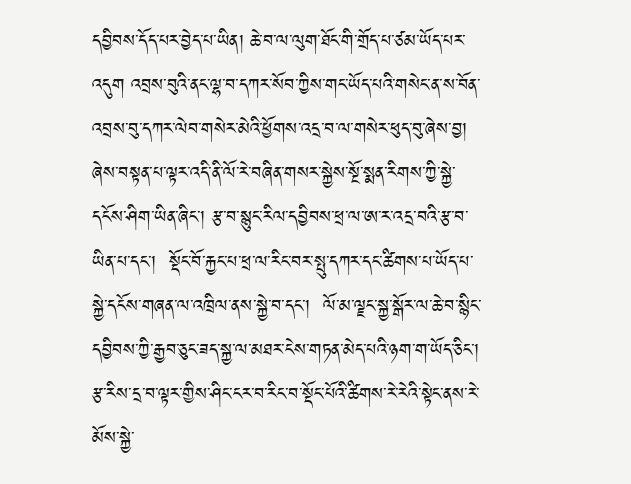དབྱིབས་དོད་པར་བྱེད་པ་ཡིན། ཆེ་བ་ལ་ལུག་ཐོང་གི་གྲོད་པ་ཙམ་ཡོད་པར་འདུག འབྲས་བུའི་ནང་ལྷ་བ་དཀར་སོབ་ཀྱིས་གང་ཡོད་པའི་གསེང་ན་ས་བོན་འབྲས་བུ་དཀར་ལེབ་གསེར་མེའི་ཕྱོགས་འདྲ་བ་ལ་གསེར་ཕུད་བུ་ཞེས་བྱ། ཞེས་བསྟན་པ་ལྟར་འདི་ནི་ལོ་རེ་བཞིན་གསར་སྐྱེས་སྔོ་སྨན་རིགས་ཀྱི་སྐྱེ་དངོས་ཤིག་ཡིན་ཞིང་། རྩ་བ་སྙུང་རིལ་དབྱིབས་ཕྲ་ལ་ཨ་ར་འདྲ་བའི་རྩ་བ་ཡིན་པ་དང་།  སྡོང་བོ་རྐྱང་པ་ཕྲ་ལ་རིང་བར་སྤུ་དཀར་དང་ཚིགས་པ་ཡོད་པ་སྐྱེ་དངོས་གཞན་ལ་འཁྲིལ་ནས་སྐྱེ་བ་དང་།  ལོ་མ་ལྗང་སྐྱ་སྒོར་ལ་ཆེ་བ་སྙིང་དབྱིབས་ཀྱི་རྒྱབ་ཅུང་ཟད་སྐྱ་ལ་མཐར་ངེས་གཏན་མེད་པའི་ཉག་ག་ཡོད་ཅིང་། རྩ་རིས་དྲ་བ་ལྟར་གྱིས་ཤིང་ངར་བ་རིང་བ་སྡོང་པོའི་ཚིགས་རེ་རེའི་སྟེང་ནས་རེ་མོས་སྐྱེ་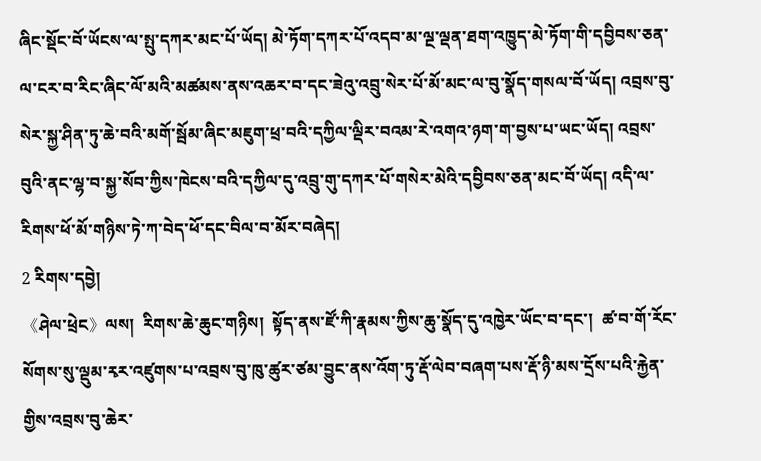ཞིང་སྡོང་བོ་ཡོངས་ལ་སྤུ་དཀར་མང་པོ་ཡོད། མེ་ཏོག་དཀར་པོ་འདབ་མ་ལྔ་ལྡན་ཐག་འཁྱུད་མེ་ཏོག་གི་དབྱིབས་ཅན་ལ་ངར་བ་རིང་ཞིང་ལོ་མའི་མཚམས་ནས་འཆར་བ་དང་ཟེའུ་འབྲུ་སེར་པོ་མོ་མང་ལ་བུ་སྣོད་གསལ་བོ་ཡོད། འབྲས་བུ་སེར་སྐྱ་ཤིན་ཏུ་ཆེ་བའི་མགོ་སྦོམ་ཞིང་མཇུག་ཕྲ་བའི་དཀྱིལ་ལྡིར་བའམ་རེ་འགའ་ཉག་ག་བྱས་པ་ཡང་ཡོད། འབྲས་བུའི་ནང་ལྷ་བ་སྐྱ་སོབ་ཀྱིས་ཁེངས་བའི་དཀྱིལ་དུ་འབྲུ་གུ་དཀར་པོ་གསེར་མེའི་དབྱིབས་ཅན་མང་བོ་ཡོད། འདི་ལ་རིགས་ཕོ་མོ་གཉིས་ཏེ་ཀ་བེད་ཕོ་དང་བིལ་བ་མོར་བཞེད།
2 རིགས་དབྱེ།
《ཤེལ་ཕྲེང》ལས།  རིགས་ཆེ་ཆུང་གཉིས།  སྟོད་ནས་ཛོ་ཀི་རྣམས་ཀྱིས་ཆུ་སྣོད་དུ་འཁྱེར་ཡོང་བ་དང་།  ཚ་བ་གོ་རོང་སོགས་སུ་ལྡུམ་རྭར་འཛུགས་པ་འབྲས་བུ་ཁུ་ཚུར་ཙམ་བྱུང་ནས་འོག་ཏུ་རྡོ་ལེབ་བཞག་པས་རྡོ་ཉི་མས་དྲོས་པའི་རྐྱེན་གྱིས་འབྲས་བུ་ཆེར་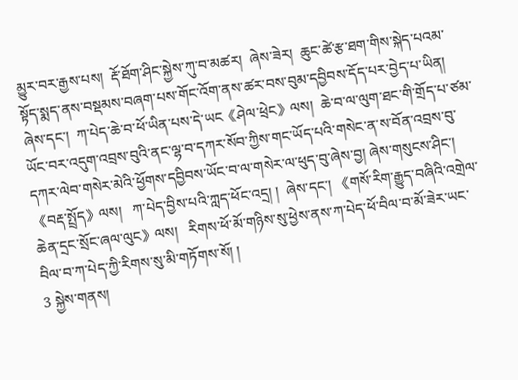མྱུར་བར་རྒྱས་པས།  རྡོ་ཐོག་ཤིང་སྐྱེས་ཀུ་བ་མཚར།  ཞེས་ཟེར།  ཆུང་ཚེ་རྩ་ཐག་གིས་སྐེད་པའམ་སྟོད་སྨད་ནས་བསྡམས་བཞག་པས་གོང་འོག་ནས་ཚར་བས་བུམ་དབྱིབས་དོད་པར་བྱེད་པ་ཡིན།  ཞེས་དང་།  ཀ་པེད་ཆེ་བ་ཕོ་ཡིན་པས་དེ་ཡང《ཤེལ་ཕྲེང》ལས།  ཆེ་བ་ལ་ལུག་ཐང་གི་གྲོད་པ་ཙམ་ཡོང་བར་འདུག་འབྲས་བུའི་ནང་ལྷ་བ་དཀར་སོབ་ཀྱིས་གང་ཡོད་པའི་གསེང་ན་ས་བོན་འབྲས་བུ་དཀར་ལེབ་གསེར་མེའི་ཕྱོགས་དབྱིབས་ཡོང་བ་ལ་གསེར་ལ་ཕུད་བུ་ཞེས་བྱ། ཞེས་གསུངས་ཤིང་། 《བརྡ་སྤྲོད》ལས།   ཀ་པེད་བྱིས་པའི་ཀླད་ཕོང་འདྲ། །  ཞེས་དང་། 《གསོ་རིག་རྒྱུད་བཞིའི་འགྲེལ་ཆེན་དྲང་སྲོང་ཞལ་ལུང》ལས།   རིགས་ཕོ་མོ་གཉིས་སུ་ཕྱེས་ནས་ཀ་པེད་ཕོ་བིལ་བ་མོ་ཟེར་ཡང་བིལ་བ་ཀ་པེད་ཀྱི་རིགས་སུ་མི་གཏོགས་སོ། །
3 སྐྱེས་གནས།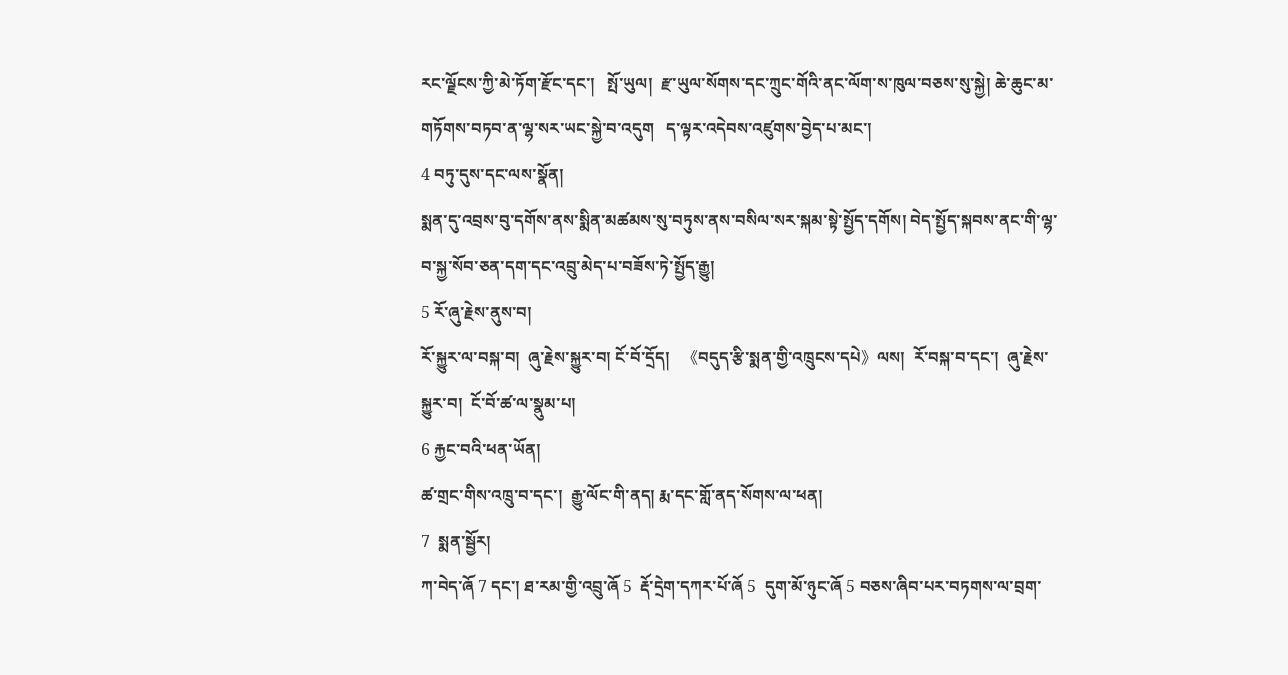རང་ལྗོངས་ཀྱི་མེ་ཏོག་རྫོང་དང་།   སྤོ་ཡུལ།  རྫ་ཡུལ་སོགས་དང་ཀྲུང་གོའི་ནང་ལོག་ས་ཁུལ་བཅས་སུ་སྐྱེ། ཆེ་ཆུང་མ་གཏོགས་བཏབ་ན་ལྷ་སར་ཡང་སྐྱེ་བ་འདུག   ད་ལྟར་འདེབས་འཛུགས་བྱེད་པ་མང་།
4 བཏུ་དུས་དང་ལས་སྣོན།
སྨན་དུ་འབྲས་བུ་དགོས་ནས་སྨིན་མཚམས་སུ་བཏུས་ནས་བསིལ་སར་སྐམ་སྟེ་སྤྱོད་དགོས། བེད་སྤྱོད་སྐབས་ནང་གི་ལྷ་བ་སྐྱ་སོབ་ཅན་དག་དང་འབྲུ་མེད་པ་བཟོས་ཏེ་སྤྱོད་རྒྱུ།
5 རོ་ཞུ་རྗེས་ནུས་བ།
རོ་སྐྱུར་ལ་བསྐ་བ།  ཞུ་རྗེས་སྐྱུར་བ། ངོ་བོ་དྲོད།   《བདུད་རྩི་སྨན་གྱི་འཁྲུངས་དཔེ》ལས།  རོ་བསྐ་བ་དང་།  ཞུ་རྗེས་སྐྱུར་བ།  ངོ་བོ་ཚ་ལ་སྣུམ་པ།
6 རྐྱང་བའི་ཕན་ཡོན།
ཚ་གྲང་གིས་འཁྲུ་བ་དང་།  རྒྱུ་ལོང་གི་ནད། རྨ་དང་གློ་ནད་སོགས་ལ་ཕན།
7  སྨན་སྦྱོར།
ཀ་བེད་ཞོ 7 དང་། ཐ་རམ་གྱི་འབྲུ་ཞོ 5  རྡོ་དྲེག་དཀར་པོ་ཞོ 5  དུག་མོ་ཉུང་ཞོ 5 བཅས་ཞིབ་པར་བཏགས་ལ་བྲག་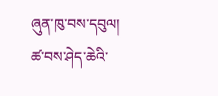ཞུན་ཁུ་བས་དབུལ།  ཚ་བས་ཤེད་ཆེའི་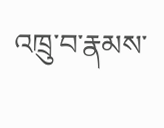འཁྲུ་བ་རྣམས་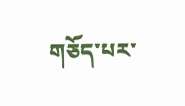གཅོད་པར་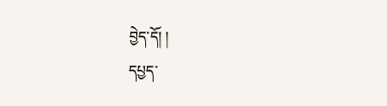བྱེད་དོ། །
དཔྱད་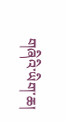གཞིའི་ཡིག་ཆ།